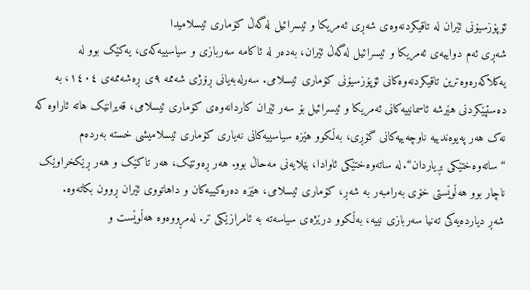ئۆپۆزسیۆنی ئێران لە تاقیکردنەوەی شەڕی ئەمریکا و ئیسرائیل لەگەڵ کۆماری ئیسلامیدا
شەڕی ئەم دواییەی ئەمریکا و ئیسرائیل لەگەڵ ئێران، بەدەر لە ئاکامە سەربازی و سیاسییەکەی، یەکێک بوو لە یەکلاکەرەوەترین تاقیکردنەوەکانی ئۆپۆزسیۆنی کۆماری ئیسلامی. سەرلەبەیانی ڕۆژی شەممە ٩ی ڕەشەممەی ١٤٠٤، بە دەستپێکردنی هێرشە ئاسمانییەکانی ئەمریکا و ئیسرائیل بۆ سەر ئێران کاردانەوەی کۆماری ئیسلامی، قەیرانێک هاتە ئاراوە کە نەک هەر پەیوەندییە ناوچەییەکانی گۆڕی، بەڵکوو هێزە سیاسییەکانی نەیاری کۆماری ئیسلامیشی خستە بەردەم “ساتەوەختێکی بڕیاردان“. لە ساتەوەختێکی ئاوادا، بێلایەنی مەحاڵ بوو. هەر ڕەوتێک، هەر تاکێک و هەر ڕێکخراوێک ناچار بوو هەڵوێستی خۆی بەرامبەر بە شەڕ، کۆماری ئیسلامی، هێزە دەرەکییەکان و داهاتووی ئێران ڕوون بکاتەوە.
شەڕ دیاردەیەکی تەنیا سەربازی نییە، بەڵکوو درێژەی سیاسەتە بە ئامرازێکی تر. لەمڕووەوە هەڵوێست و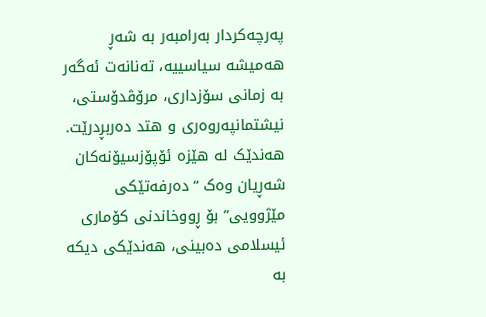پەرچەکردار بەرامبەر بە شەڕ هەمیشە سیاسییە، تەنانەت ئەگەر بە زمانی سۆزداری، مرۆڤدۆستی، نیشتمانپەروەری و هتد دەربڕدرێت. هەندێک لە هێزە ئۆپۆزسیۆنەکان شەڕیان وەک “دەرفەتێکی مێژوویی” بۆ ڕووخاندنی کۆماری ئیسلامی دەبینی، هەندێکی دیکە بە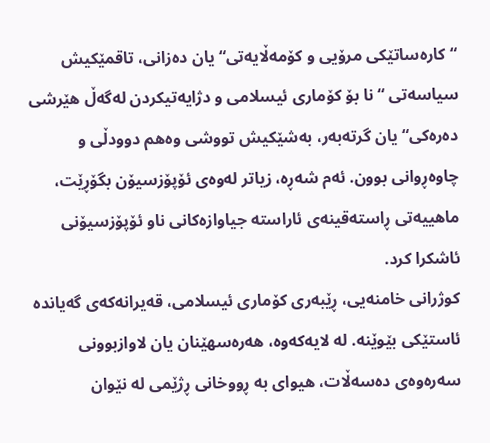“کارەساتێکی مرۆیی و کۆمەڵایەتی“یان دەزانی، تاقمێکیش سیاسەتی “نا بۆ کۆماری ئیسلامی و دژایەتیکردن لەگەڵ هێرشی دەرەکی“یان گرتەبەر، بەشێکیش تووشی وەهم دوودڵی و چاوەڕوانی بوون. ئەم شەڕە، زیاتر لەوەی ئۆپۆزسیۆن بگۆڕێت، ماهییەتی ڕاستەقینەی ئاراستە جیاوازەکانی ناو ئۆپۆزسیۆنی ئاشکرا کرد.
کوژرانی خامنەیی، ڕێبەری کۆماری ئیسلامی، قەیرانەکەی گەیاندە ئاستێکی بێوێنە. لە لایەکەوە، هەرەسھێنان یان لاوازبوونی سەرەوەی دەسەڵات، هیوای بە ڕووخانی ڕژێمی لە نێوان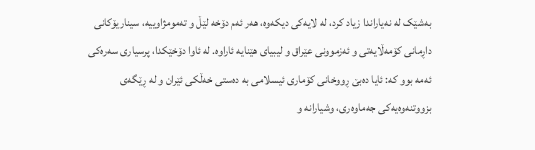بەشێک لە نەیاراندا زیاد کرد، لە لایەکی دیکەوە، هەر ئەم دۆخە لێڵ و تەمومژاوییە، سیناریۆکانی داڕمانی کۆمەڵایەتی و ئەزموونی عێراق و لیبیای هێنایە ئاراوە. لە ئاوا دۆخێکدا، پرسیاری سەرەکی ئەمە بوو کە: ئایا دەبێ ڕووخانی کۆماری ئیسلامی بە دەستی خەڵکی ئێران و لە ڕێگەی بزووتنەوەیەکی جەماوەری، وشیارانە و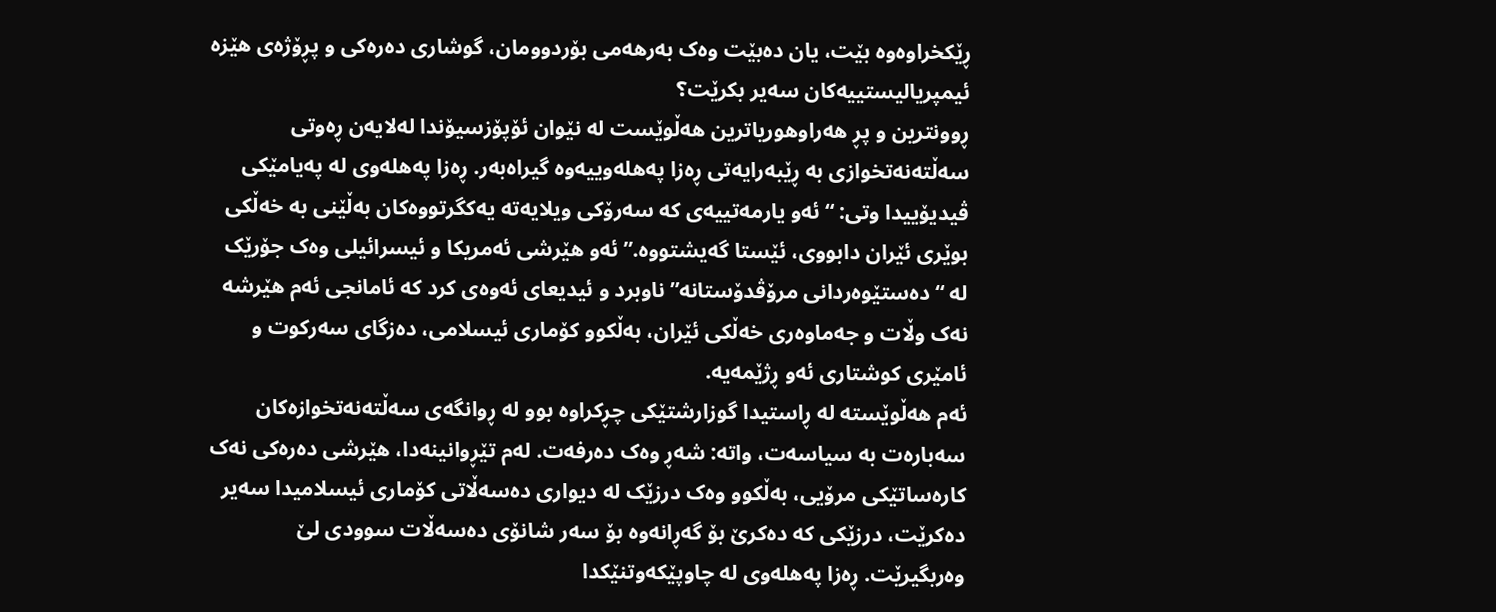ڕێکخراوەوە بێت، یان دەبێت وەک بەرهەمی بۆردوومان، گوشاری دەرەکی و پڕۆژەی هێزە ئیمپریالیستییەکان سەیر بکرێت؟
ڕوونترین و پڕ هەراوهوریاترین هەڵوێست لە نێوان ئۆپۆزسیۆندا لەلایەن ڕەوتی سەڵتەنەتخوازی بە ڕێبەرایەتی ڕەزا پەهلەوییەوە گیراەبەر. ڕەزا پەهلەوی لە پەیامێکی ڤیدیۆییدا وتی: “ئەو یارمەتییەی کە سەرۆکی ویلایەتە یەکگرتووەکان بەڵێنی بە خەڵکی بوێری ئێران دابووی، ئێستا گەیشتووە.” ئەو هێرشی ئەمریکا و ئیسرائیلی وەک جۆرێک لە “دەستێوەردانی مرۆڤدۆستانە” ناوبرد و ئیدیعای ئەوەی کرد کە ئامانجی ئەم هێرشە نەک وڵات و جەماوەری خەڵکی ئێران، بەڵکوو کۆماری ئیسلامی، دەزگای سەرکوت و ئامێری کوشتاری ئەو ڕژێمەیە.
ئەم هەڵوێستە لە ڕاستیدا گوزارشتێکی چڕکراوە بوو لە ڕوانگەی سەڵتەنەتخوازەکان سەبارەت بە سیاسەت، واتە: شەڕ وەک دەرفەت. لەم تێڕوانینەدا، هێرشی دەرەکی نەک کارەساتێکی مرۆیی، بەڵکوو وەک درزێک لە دیواری دەسەڵاتی کۆماری ئیسلامیدا سەیر دەکرێت، درزێکی کە دەکرێ بۆ گەڕانەوە بۆ سەر شانۆی دەسەڵات سوودی لێ وەربگیرێت. ڕەزا پەهلەوی لە چاوپێکەوتنێکدا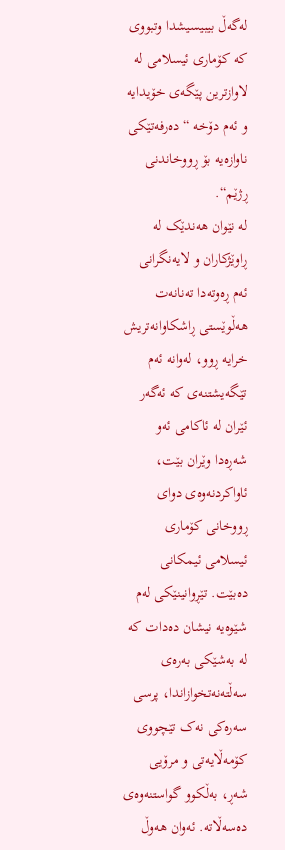لەگەڵ بیبیسیشدا وتبووی کە کۆماری ئیسلامی لە لاوازترین پێگەی خۆیدایە و ئەم دۆخە “دەرفەتێکی ناوازەیە بۆ ڕووخاندنی ڕژێم“.
لە نێوان هەندێک لە ڕاوێژکاران و لایەنگرانی ئەم ڕەوتەدا تەنانەت هەڵوێستی ڕاشکاوانەتریش خرایە ڕوو، لەوانە ئەم تێگەیشتنەی کە ئەگەر ئێران لە ئاکامی ئەو شەڕەدا وێران بێت، ئاواکردنەوەی دوای ڕووخانی کۆماری ئیسلامی ئیمکانی دەبێت. تێڕوانینێکی لەم شێوەیە نیشان دەدات کە لە بەشێکی بەرەی سەڵتەنەتخوازاندا، پرسی سەرەکی نەک تێچووی کۆمەڵایەتی و مرۆیی شەڕ، بەڵکوو گواستنەوەی دەسەڵاتە. ئەوان هەوڵ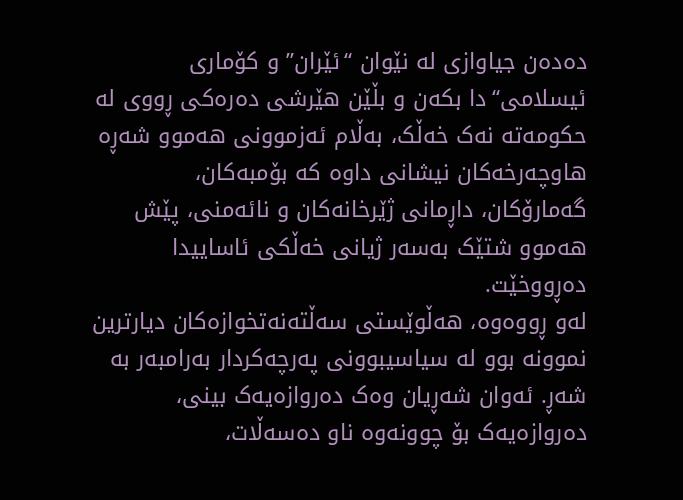دەدەن جیاوازی لە نێوان “ئێران” و کۆماری ئیسلامی“دا بکەن و بڵێن هێرشی دەرەکی ڕووی لە حکومەتە نەک خەڵک، بەڵام ئەزموونی هەموو شەڕە هاوچەرخەکان نیشانی داوە کە بۆمبەکان، گەمارۆکان، داڕمانی ژێرخانەکان و نائەمنی، پێش هەموو شتێک بەسەر ژیانی خەڵکی ئاساییدا دەڕووخێت.
لەو ڕووەوە، هەڵوێستی سەڵتەنەتخوازەکان دیارترین نموونە بوو لە سیاسیبوونی پەرچەکردار بەرامبەر بە شەڕ. ئەوان شەڕیان وەک دەروازەیەک بینی، دەروازەیەک بۆ چوونەوە ناو دەسەڵات،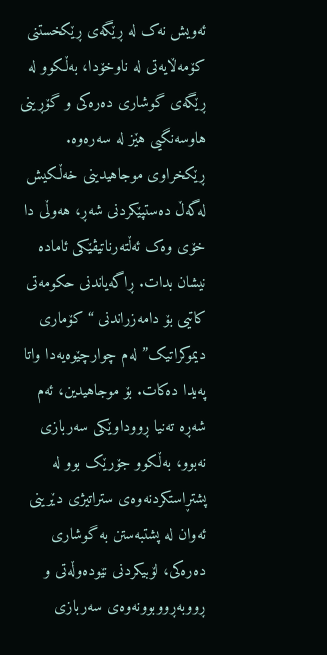ئەویش نەک لە ڕێگەی ڕێکخستنی کۆمەڵایەتی لە ناوخۆدا، بەڵکوو لە ڕێگەی گوشاری دەرەکی و گۆڕینی هاوسەنگیی هێز لە سەرەوە.
ڕێکخراوی موجاهیدینی خەڵکیش لەگەڵ دەستپێکردنی شەڕ، هەوڵی دا خۆی وەک ئەڵتەرناتیڤێکی ئامادە نیشان بدات. ڕاگەیاندنی حکومەتی کاتیی بۆ دامەزراندنی “کۆماری دیموکراتیک” لەم چوارچێوەیەدا واتا پەیدا دەکات. بۆ موجاهیدین، ئەم شەڕە تەنیا ڕووداوێکی سەربازی نەبوو، بەڵکوو جۆرێک بوو لە پشتڕاستکردنەوەی ستراتیژی دێرینی ئەوان لە پشتبەستن بە گوشاری دەرەکی، لۆبیکردنی نێودەوڵەتی و ڕووبەڕووبوونەوەی سەربازی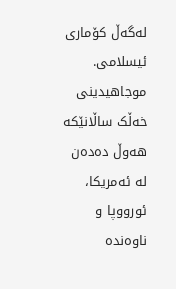لەگەڵ کۆماری ئیسلامی.
موجاهیدینی خەڵک ساڵانێکە هەوڵ دەدەن لە ئەمریکا، ئورووپا و ناوەندە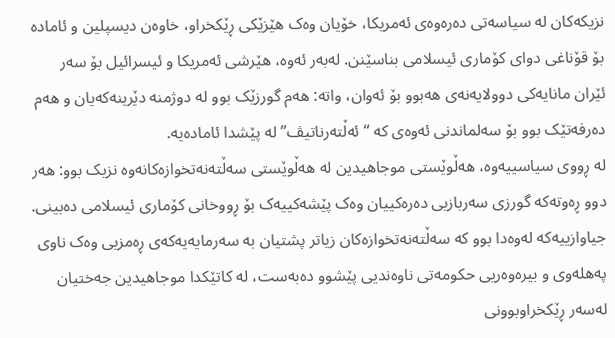نزیکەکان لە سیاسەتی دەرەوەی ئەمریکا، خۆیان وەک هێزێکی ڕێکخراو، خاوەن دیسپلین و ئامادە بۆ قۆناغی دوای کۆماری ئیسلامی بناسێنن. لەبەر ئەوە، هێرشی ئەمریکا و ئیسرائیل بۆ سەر ئێران مانایەکی دوولایەنەی هەبوو بۆ ئەوان، واتە: هەم گورزێک بوو لە دوژمنە دێرینەکەیان و هەم دەرفەتێک بوو بۆ سەلماندنی ئەوەی کە “ئەڵتەرناتیڤ” لە پێشدا ئامادەیە.
لە ڕووی سیاسییەوە، هەڵوێستی موجاهیدین لە هەڵوێستی سەڵتەنەتخوازەکانەوە نزیک بوو: هەر دوو ڕەوتەکە گورزی سەربازیی دەرەکییان وەک پێشەکییەک بۆ ڕووخانی کۆماری ئیسلامی دەبینی. جیاوازییەکە لەوەدا بوو کە سەڵتەنەتخوازەکان زیاتر پشتیان بە سەرمایەیەکەی ڕەمزیی وەک ناوی پەهلەوی و بیرەوەریی حکومەتی ناوەندیی پێشوو دەبەست، لە کاتێکدا موجاهیدین جەختیان لەسەر ڕێکخراوبوونی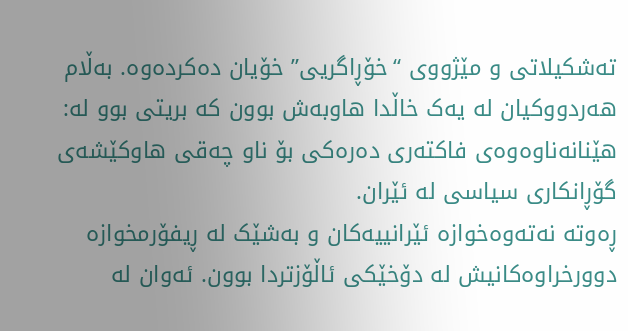تەشکیلاتی و مێژووی “خۆڕاگریی” خۆیان دەکردەوە. بەڵام هەردووکیان لە یەک خاڵدا هاوبەش بوون کە بریتی بوو لە: هێنانەناوەوەی فاکتەری دەرەکی بۆ ناو چەقی هاوکێشەی گۆڕانکاری سیاسی لە ئێران.
ڕەوتە نەتەوەخوازە ئێرانییەکان و بەشێک لە ڕیفۆرمخوازە دوورخراوەکانیش لە دۆخێکی ئاڵۆزتردا بوون. ئەوان لە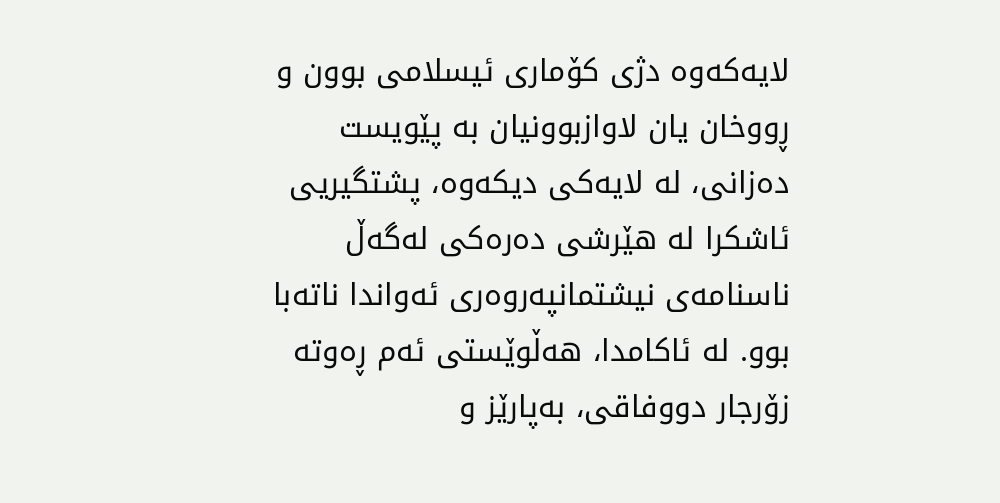لایەکەوە دژی کۆماری ئیسلامی بوون و ڕووخان یان لاوازبوونیان بە پێویست دەزانی، لە لایەکی دیکەوە، پشتگیریی ئاشکرا لە هێرشی دەرەکی لەگەڵ ناسنامەی نیشتمانپەروەری ئەواندا ناتەبا بوو. لە ئاکامدا، هەڵوێستی ئەم ڕەوتە زۆرجار دووفاقی، بەپارێز و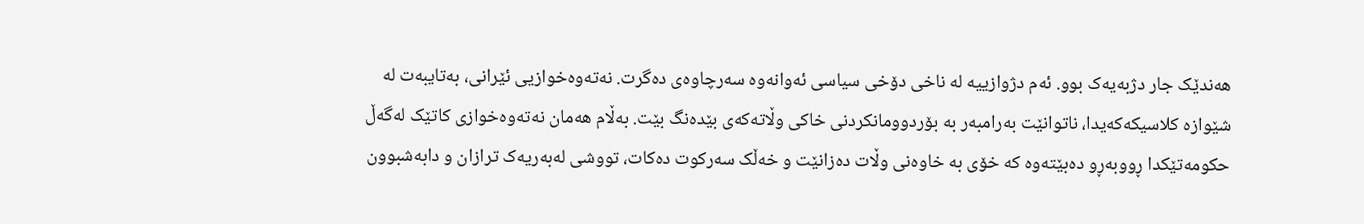هەندێک جار دژبەیەک بوو. ئەم دژوازییە لە ناخی دۆخی سیاسی ئەوانەوە سەرچاوەی دەگرت. نەتەوەخوازیی ئێرانی، بەتایبەت لە شێوازە کلاسیکەکەیدا، ناتوانێت بەرامبەر بە بۆردوومانکردنی خاکی وڵاتەکەی بێدەنگ بێت. بەڵام هەمان نەتەوەخوازی کاتێک لەگەڵ حکومەتێکدا ڕووبەڕو دەبێتەوە کە خۆی بە خاوەنی وڵات دەزانێت و خەڵک سەرکوت دەکات، تووشی لەبەریەک ترازان و دابەشبوون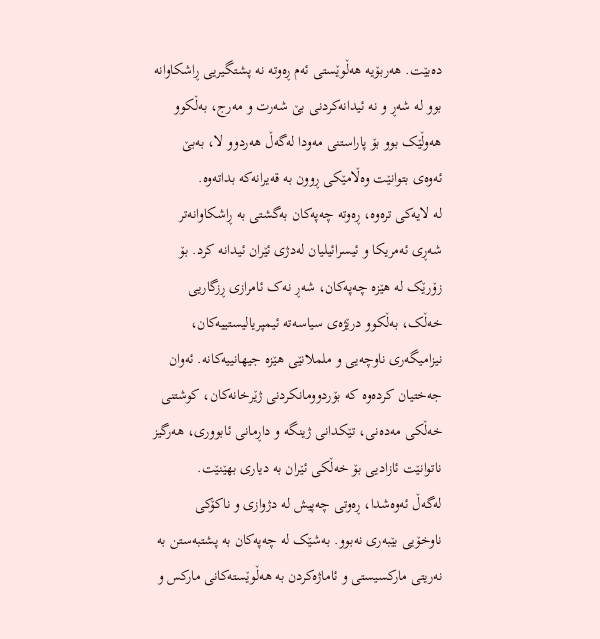دەبێت. هەربۆیە هەڵوێستی ئەم ڕەوتە نە پشتگیریی ڕاشکاوانە بوو لە شەڕ و نە ئیدانەکردنی بێ شەرت و مەرج، بەڵکوو هەوڵێک بوو بۆ پاراستنی مەودا لەگەڵ هەردوو لا، بەبێ ئەوەی بتوانێت وەڵامێکی ڕوون بە قەیرانەکە بداتەوە.
لە لایەکی ترەوە، ڕەوتە چەپەکان بەگشتی بە ڕاشکاوانەتر شەڕی ئەمریکا و ئیسرائیلیان لەدژی ئێران ئیدانە کرد. بۆ زۆرێک لە هێزە چەپەکان، شەڕ نەک ئامرازی ڕزگاریی خەڵک، بەڵکوو درێژەی سیاسەتە ئیمپریالیستییەکان، نیزامیگەری ناوچەیی و ململانێی هێزە جیهانییەکانە. ئەوان جەختیان کردەوە کە بۆردوومانکردنی ژێرخانەکان، کوشتنی خەڵکی مەدەنی، تێکدانی ژینگە و داڕمانی ئابووری، هەرگیز ناتوانێت ئازادیی بۆ خەڵکی ئێران بە دیاری بهێنێت.
لەگەڵ ئەوەشدا، ڕەوتی چەپیش لە دژوازی و ناکۆکی ناوخۆیی بێبەری نەبوو. بەشێک لە چەپەکان بە پشتبەستن بە نەریتی مارکسیستی و ئاماژەکردن بە هەڵوێستەکانی مارکس و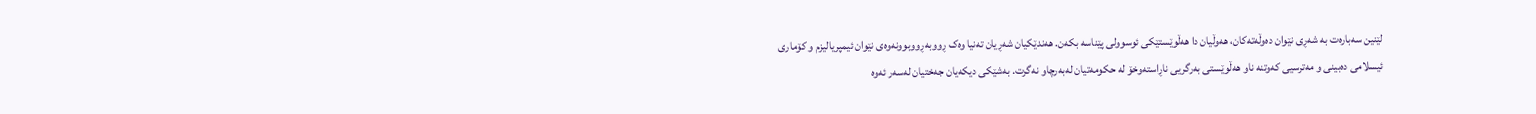لێنین سەبارەت بە شەڕی نێوان دەوڵەتەکان، هەوڵیان دا هەڵوێستێکی ئوسوولی پێناسە بکەن. هەندێکیان شەڕیان تەنیا وەک ڕووبەڕووبوونەوەی نێوان ئیمپریالیزم و کۆماری ئیسلامی دەبینی و مەترسیی کەوتنە ناو هەڵوێستی بەرگریی ناڕاستەوخۆ لە حکومەتیان لەبەرچاو نەگرت. بەشێکی دیکەیان جەختیان لەسەر ئەوە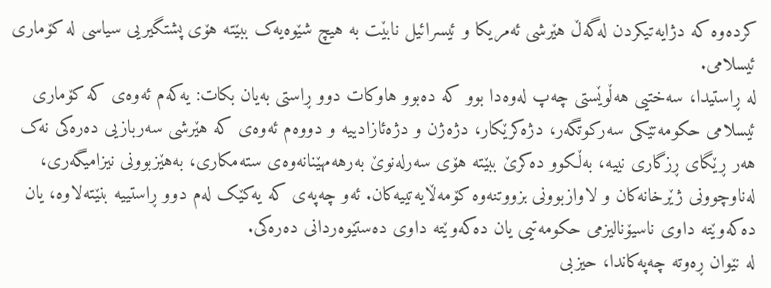کردەوە کە دژایەتیکردن لەگەڵ هێرشی ئەمریکا و ئیسرائیل نابێت بە هیچ شێوەیەک ببێتە هۆی پشتگیریی سیاسی لە کۆماری ئیسلامی.
لە ڕاستیدا، سەختیی هەڵوێستی چەپ لەوەدا بوو کە دەبوو هاوکات دوو ڕاستی بەیان بکات: یەکەم ئەوەی کە کۆماری ئیسلامی حکومەتێکی سەرکوتگەر، دژەکرێکار، دژەژن و دژەئازادییە و دووەم ئەوەی کە هێرشی سەربازیی دەرەکی نەک هەر ڕێگای ڕزگاری نییە، بەڵکوو دەکرێ ببێتە هۆی سەرلەنوێ بەرهەمهێنانەوەی ستەمکاری، بەهێزبوونی نیزامیگەری، لەناوچوونی ژێرخانەکان و لاوازبوونی بزووتنەوە کۆمەڵایەتییەکان. ئەو چەپەی کە یەکێک لەم دوو ڕاستییە بنێتەلاوە، یان دەکەوێتە داوی ناسیۆنالیزمی حکومەتیی یان دەکەوێتە داوی دەستێوەردانی دەرەکی.
لە نێوان ڕەوتە چەپەکاندا، حیزبی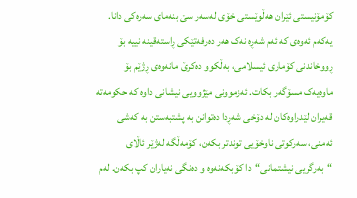کۆمۆنیستی ئێران هەڵوێستی خۆی لەسەر سێ بنەمای سەرەکی دانا. یەکەم ئەوەی کە ئەم شەڕە نەک هەر دەرفەتێکی ڕاستەقینە نییە بۆ ڕووخاندنی کۆماری ئیسلامی، بەڵکوو دەکرێ مانەوەی ڕژێم بۆ ماوەیەک مسۆگەر بکات. ئەزموونی مێژوویی نیشانی داوە کە حکومەتە قەیران لێدراوەکان لە دۆخی شەڕدا دەتوانن بە پشتبەستن بە کەشی ئەمنی، سەرکوتی ناوخۆیی توندتر بکەن، کۆمەڵگە لەژێر ئاڵای “بەرگریی نیشتمانی“دا کۆبکەنەوە و دەنگی نەیاران کپ بکەن. لەم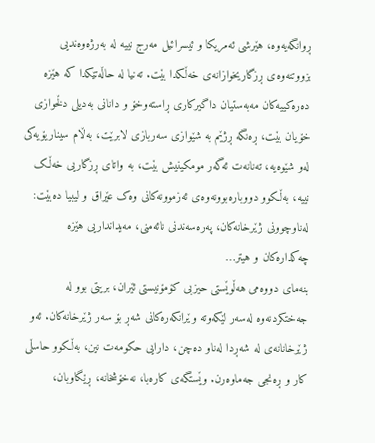ڕوانگەیەوە، هێرشی ئەمریکا و ئیسرائیل مەرج نییە لە بەرژەوەندیی بزووتنەوەی ڕزگاریخوازانەی خەڵکدا بێت. تەنیا لە حاڵەتێکدا کە هێزە دەرەکییەکان مەبەستیان داگیرکاری ڕاستەوخۆ و دانانی بەدیلی دڵخوازی خۆیان بێت، ڕەنگە ڕژێم بە شێوازی سەربازی لابرێت، بەڵام سیناریۆیەکی لەو شێوەیە، تەنانەت ئەگەر مومکینیش بێت، بە واتای ڕزگاریی خەڵک نییە، بەڵکوو دووبارەبوونەوەی ئەزموونەکانی وەک عێراق و لیبیا دەبێت: لەناوچوونی ژێرخانەکان، پەرەسەندنی نائەمنی، مەیدانداریی هێزە چەکدارەکان و هیتر…
بنەمای دووەمی هەڵوێستی حیزبی کۆمۆنیستی ئێران، بریتی بوو لە جەختکردنەوە لەسەر لێکەوتە وێرانکەرەکانی شەڕ بۆ سەر ژێرخانەکان. ئەو ژێرخانانەی لە شەڕدا لەناو دەچن، دارایی حکومەت نین، بەڵکوو حاسڵی کار و ڕەنجی جەماوەرن. وێستگەی کارەبا، نەخۆشخانە، ڕێگاوبان،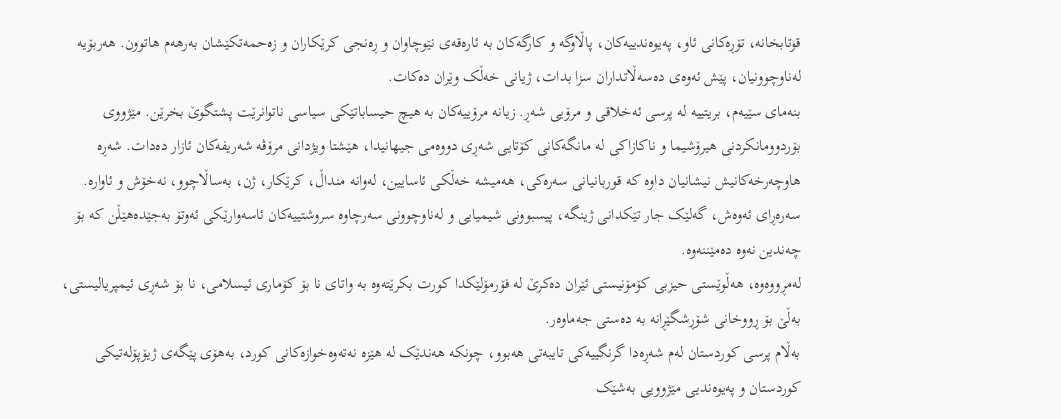قوتابخانە، تۆڕەکانی ئاو، پەیوەندییەکان، پاڵاوگە و کارگەکان بە ئارەقەی نێوچاوان و ڕەنجی کرێکاران و زەحمەتکێشان بەرهەم هاتوون. هەربۆیە لەناوچوونیان، پێش ئەوەی دەسەڵاتداران سزا بدات، ژیانی خەڵک وێران دەکات.
بنەمای سێیەم، بریتییە لە پرسی ئەخلاقی و مرۆیی شەڕ. زیانە مرۆییەکان بە هیچ حیساباتێکی سیاسی ناتوانرێت پشتگوێ بخرێن. مێژووی بۆردوومانکردنی هیرۆشیما و ناکازاکی لە مانگەکانی کۆتایی شەڕی دووەمی جیهانیدا، هێشتا ویژدانی مرۆڤە شەریفەکان ئازار دەدات. شەڕە هاوچەرخەکانیش نیشانیان داوە کە قوربانیانی سەرەکی، هەمیشە خەڵکی ئاسایین، لەوانە منداڵ، کرێکار، ژن، بەساڵاچوو، نەخۆش و ئاوارە. سەرەڕای ئەوەش، گەلێک جار تێکدانی ژینگە، پیسبوونی شیمیایی و لەناوچوونی سەرچاوە سروشتییەکان ئاسەوارێکی ئەوتۆ بەجێدەهێڵن کە بۆ چەندین نەوە دەمێننەوە.
لەمڕووەوە، هەڵوێستی حیزبی کۆمۆنیستی ئێران دەکرێ لە فۆرمۆلێکدا کورت بکرێتەوە بە واتای نا بۆ کۆماری ئیسلامی، نا بۆ شەڕی ئیمپریالیستی، بەڵێ بۆ ڕووخانی شۆڕشگێڕانە بە دەستی جەماوەر.
بەڵام پرسی کوردستان لەم شەڕەدا گرنگییەکی تایبەتی هەبوو، چونکە هەندێک لە هێزە نەتەوەخوازەکانی کورد، بەهۆی پێگەی ژیۆپۆلەتیکی کوردستان و پەیوەندیی مێژوویی بەشێک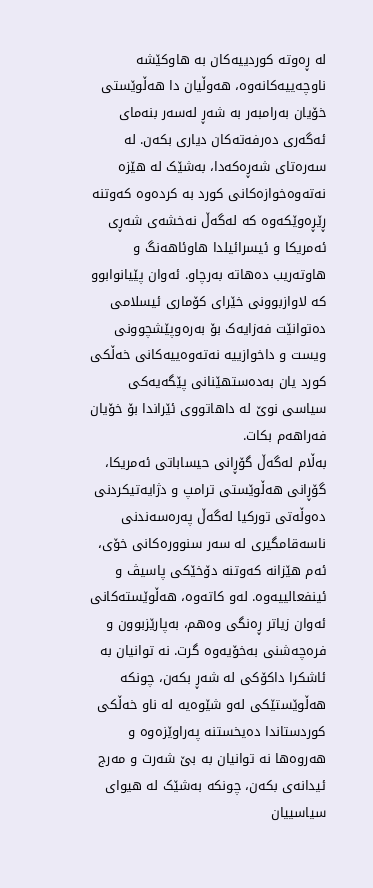لە ڕەوتە کوردییەکان بە هاوکێشە ناوچەییەکانەوە، هەوڵیان دا هەڵوێستی خۆیان بەرامبەر بە شەڕ لەسەر بنەمای ئەگەری دەرفەتەکان دیاری بکەن. لە سەرەتای شەڕەکەدا، بەشێک لە هێزە نەتەوەخوازەکانی کورد بە کردەوە کەوتنە ڕێڕەوێکەوە کە لەگەڵ نەخشەی شەڕی ئەمریکا و ئیسرائیلدا هاوئاهەنگ و هاوتەریب دەهاتە بەرچاو. ئەوان پێیانوابوو کە لاوازبوونی خێرای کۆماری ئیسلامی دەتوانێت فەزایەک بۆ بەرەوپێشچوونی ویست و داخوازییە نەتەوەییەکانی خەڵکی کورد یان بەدەستهێنانی پێگەیەکی سیاسی نوێ لە داهاتووی ئێراندا بۆ خۆیان فەراهەم بکات.
بەڵام لەگەڵ گۆڕانی حیساباتی ئەمریکا، گۆڕانی هەڵوێستی ترامپ و دژایەتیکردنی دەوڵەتی تورکیا لەگەڵ پەرەسەندنی ناسەقامگیری لە سەر سنوورەکانی خۆی، ئەم هێزانە کەوتنە دۆخێکی پاسیڤ و ئینفعالییەوە. لەو کاتەوە، هەڵوێستەکانی ئەوان زیاتر ڕەنگی وەهم، بەپارێزبوون و فرەچەشنی بەخۆیەوە گرت. نە توانیان بە ئاشکرا داکۆکی لە شەڕ بکەن، چونکە هەڵوێستێکی لەو شێوەیە لە ناو خەڵکی کوردستاندا دەیخستنە پەراوێزەوە و هەروەها نە توانیان بە بێ شەرت و مەرج ئیدانەی بکەن، چونکە بەشێک لە هیوای سیاسییان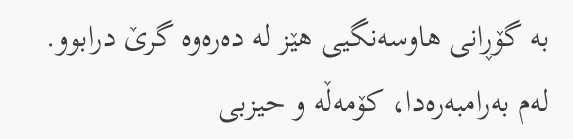بە گۆڕانی هاوسەنگیی هێز لە دەرەوە گرێ درابوو.
لەم بەرامبەرەدا، کۆمەڵە و حیزبی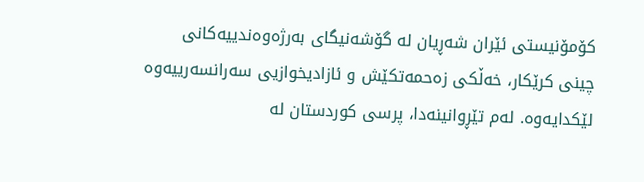کۆمۆنیستی ئێران شەڕیان لە گۆشەنیگای بەرژەوەندییەکانی چینی کرێکار، خەڵکی زەحمەتکێش و ئازادیخوازیی سەرانسەرییەوە لێکدایەوە. لەم تێڕوانینەدا، پرسی کوردستان لە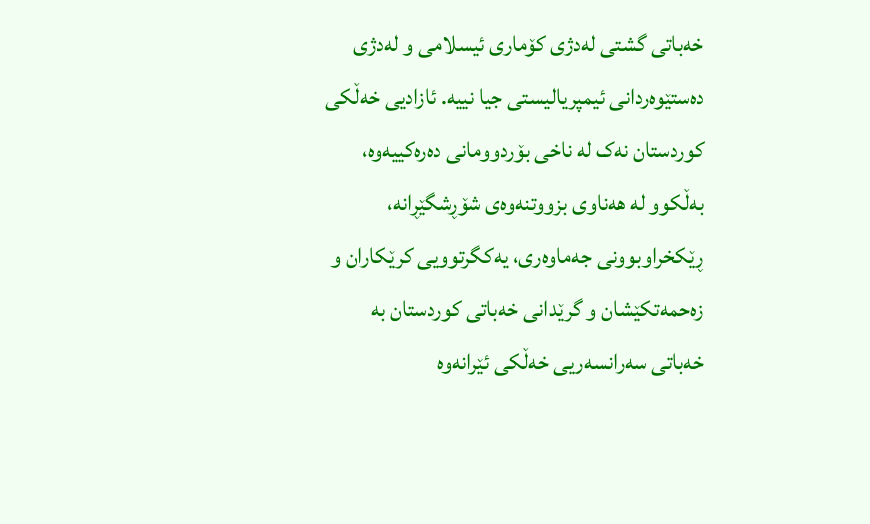خەباتی گشتی لەدژی کۆماری ئیسلامی و لەدژی دەستێوەردانی ئیمپریالیستی جیا نییە. ئازادیی خەڵکی کوردستان نەک لە ناخی بۆردوومانی دەرەکییەوە، بەڵکوو لە هەناوی بزووتنەوەی شۆڕشگێڕانە، ڕێکخراوبوونی جەماوەری، یەکگرتوویی کرێکاران و زەحمەتکێشان و گرێدانی خەباتی کوردستان بە خەباتی سەرانسەریی خەڵکی ئێرانەوە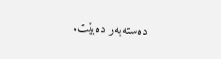دەستەبەر دەبێت.